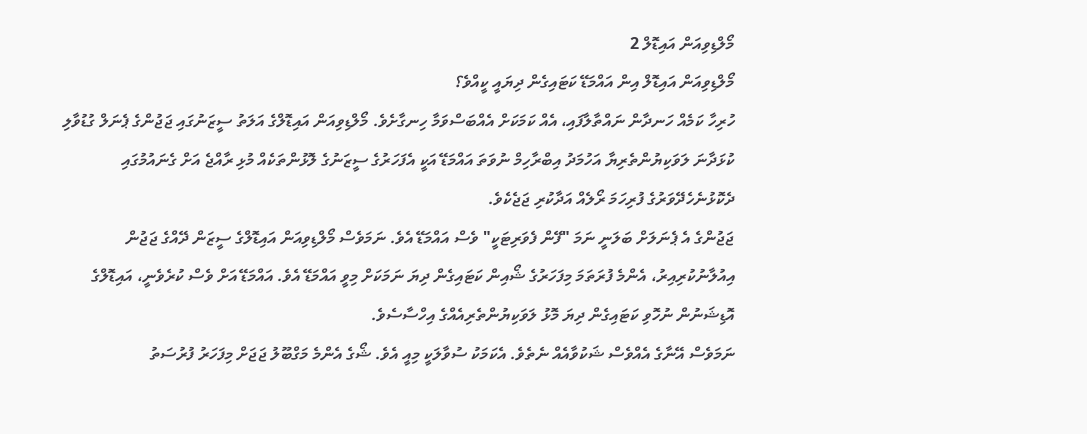މޯލްޑިވިއަން އައިޑޮލް 2
މޯލްޑިވިއަން އައިޑޮލް އިން އައްމަޑޭ ކަޓައިގެން ދިޔައީ ކީއްވެ؟
ހުރިހާ ކަމެއް ހަނދާން ނައްތާލާފައި، އެއް ކަމަކަށް އެއްބަސްވަމާ ހިނގާށެވެ. މޯލްޑިވިއަން އައިޑޮލްގެ އަލަތު ސީޒަނުގައި ޖަޖުންގެ ޕެނަލް ގުޑުވާލި ކުޅަދާނަ ލަވަކިޔުންތެރިޔާ އަހުމަދު އިބްރާހިމް ނުވަތަ އައްމަޑޭ އަކީ އެފަހަރުގެ ސީޒަނުގެ ލޮޅުންތަކެއް މުޅި ރާއްޖެ އަށް ގެނައުމުގައި ދެކޮޅުނެހެދޭވަރުގެ ފުރިހަމަ ރޯލެއް އަދާކުރި ޖަޖެކެވެ.
ޖަޖުންގެ އެ ޕެނަލަށް ބަލަނީ ނަމަ "ފޭން ފެވަރިޓަކީ" ވެސް އައްމަޑޭ އެވެ. ނަމަވެސް މޯލްޑިވިއަން އައިޑޮލްގެ ސީޒަން ދޭއްގެ ޖަޖުން އިއުލާނުކުރިއިރު، އެންމެ ފުރަތަމަ މިފަހަރުގެ ޝޯއިން ކަޓައިގެން ދިޔަ ނަމަކަށް މިވީ އައްމަޑޭ އެވެ. އައްމަޑޭ އަށް ވެސް ކުރެވެނީ، އައިޑޮލްގެ އޮޑިޝަނުން ނުހޮވި ކަޓައިގެން ދިޔަ މޮޅު ލަވަކިޔުންތެރިއެއްގެ އިހްސާސެވެ.
ނަމަވެސް އޭނާގެ އެއްވެސް ޝަކުވާއެއް ނެތެވެ. އެކަމަކު ސުވާލަކީ މިއީ އެވެ. ޝޯގެ އެންމެ މަގްބޫލު ޖަޖަށް މިފަހަރު ފުރުސަތު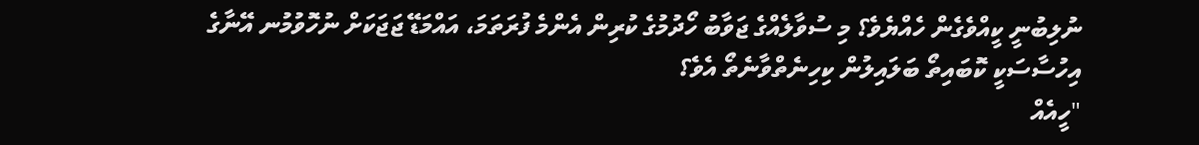ނުލިބުނީ ކީއްވެގެން ހެއްޔެވެ؟ މި ސުވާލެއްގެ ޖަވާބު ހޯދުމުގެ ކުރިން އެންމެ ފުރަތަމަ، އައްމަޑޭ ޖަޖަކަށް ނުހޮވުމުނ އޭނާގެ އިހުސާސަކީ ކޮބައިތޯ ބަލައިލުން ކިހިނެތްވާނެތޯ އެވެ؟
"ހީއެއް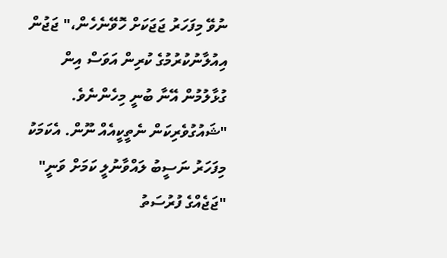ނުވޭ މިފަހަރު ޖަޖަކަށް ހޮވޭނެހެން،" ޖަޖުން އިއުލާނުކުރުމުގެ ކުރިން އަވަސް އިން ގުޅާލުމުން އޭނާ ބުނީ މިހެންނެވެ. "ޝައުގުވެރިކަން ނެތީކީއެއް ނޫން. އެކަމަކު މިފަހަރު ނަސީބު ލައްވާނުލީ ކަމަށް ވަނީ"
"ޖަޖެއްގެ ފުރުސަތު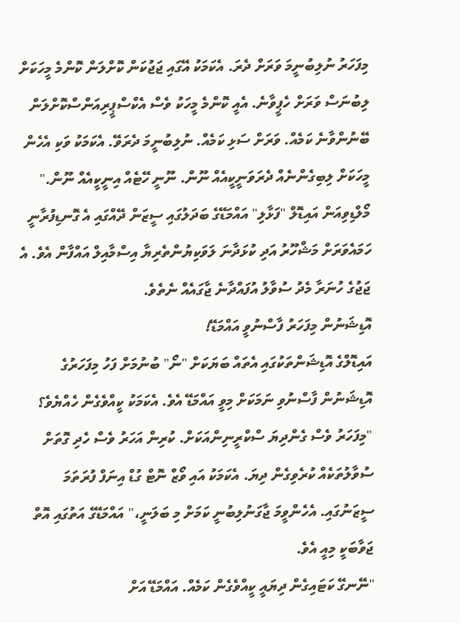މިފަހަރު ނުލިބުނީމަ ވަރަށް ދެރަ. އެކަމަކު އޭގައި ޖަޖުކަން ކޮށްލަން ކޮންމެ މީހަކަށް ލިބުނަސް ވަރަށް ހެޕީވާނެ. އެއީ ކޮންމެ މީހަކު ވެސް އެކްސްޕީރިއަންސްކޮށްލަން ބޭނުންވާނެ ކަމެއް. ވަރަށް ސަޅި ކަމެއް. ނުލިބުނީމަ ދެރަވޭ. އެކަމަކު ވަކި އެހެން މީހަކަށް ލިބިގެންނެއް ދެރަވަނީކީއެއް ނޫން. ނޫނީ ހޭޓެއް އިނީކީއެއް ނޫން."
މޯލްޑިވިއަން އައިޑޮލް "ފަޅާލި" އައްމަޑޭގެ ބަދަލުގައި ސީޒަން ދޭއްގައި އެ ގޮނޑިފުރާނީ ހަމައެވަރަށް މަޝްހޫރު އަދި ކުޅަދާނަ ލަވަކިޔުންތެރިޔާ އިސްމާއިލް އައްފާން އެވެ. އެ ޖަޖުގެ ހުނަރާ މެދު ސުވާލު އުފައްދާނެ ޖާގައެއް ނެތެވެ.
އޮޑިޝަނުން މިފަހަރު ފާސްނުވީ އައްމަޑޭ!
އައިޑޮލްގެ އޮޑިޝަންތަކުގައި އެތައް ބަޔަކަށް "ނޯ" ބުނުމަށް ފަހު މިފަހަރުގެ އޮޑިޝަނުން ފާސްނުވި ނަމަކަށް މިވީ އައްމަޑޭ އެވެ. އެކަމަކު ކީއްވެގެން ހެއްޔެވެ؟
"މިފަހަރު ވެސް ގެންދިޔަ ސްކްރީނިންއަކަށް. ކުރިން އަހަރު ވެސް ހެދި ގޮތަށް ސުވާލުތަކެއް ކުރެވިގެން ދިޔަ. އެކަމަކު އައި ވޯޒް ނޮޓް ގުޑް އިނަފް ފުރަތަމަ ސީޒަނުގައި. އެހެންވީމަ ޖާގަނުލިބުނީ ކަމަށް މި ބަލަނީ،" އައްމަޑޭގެ އަތުގައި އޮތް ޖަވާބަކީ މިއީ އެވެ.
"ނޭނގޭ ކަޓައިގެން ދިޔައީ ކީއްވެގެން ކަމެއް. އައްމަޑޭ އަށް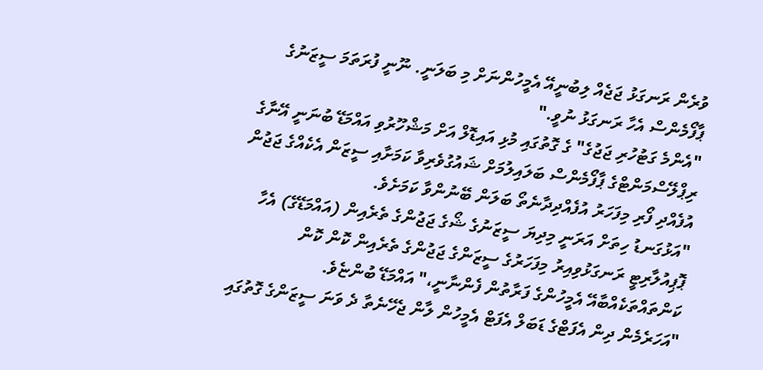ވުރެން ރަނގަޅު ޖަޖެއް ލިބުނީއޭ އެމީހުންނަށް މި ބަލަނީ. ނޫނީ ފުރަތަމަ ސީޒަނުގެ ޕާފޯމެންސް އެހާ ރަނގަޅު ނުވީ."
"އެންމެ ގަޓުހުރި ޖަޖުގެ" ގެ ގޮތުގައި މުޅި އައިޑޮލް އަށް މަޝްހޫރުވި އައްމަޑޭ ބުނަނީ އޭނާގެ ރިޕްލޭސްމަންޓްގެ ޕާފޯމެންސް ބަލައިލުމަށް ޝައުގުވެރިވާ ކަމަށާއި ސީޒަން އެކެއްގެ ޖަޖުން އުފެއްދި ފޯރި މިފަހަރު އުފެއްދިދާނެތޯ ބަލަން ބޭނުންވާ ކަމަށެވެ.
"އަޅުގަނޑު ހިތަށް އަރަނީ މިދިޔަ ސީޒަނުގެ ޝޯގެ ޖަޖުންގެ ތެރެއިން (އައްމަޑޭގެ) އެހާ ޕޮޕިއުލާރިޓީ ރަނގަޅުވިއިރު މިފަހަރުގެ ސީޒަންގެ ޖަޖުންގެ ތެރެއިން ކޮން ކޮން ކަންތައްތަކެއްބާއޭ އެމީހުންގެ ފަރާތުން ފެންނާނީ،" އައްމަޑޭ ބުންޏެވެ.
"އަހަރެމެން ދިން އެފަޓްގެ ޑަބަލް އެފަޓް އެމީހުން ލާން ޖެހޭނެތާ ދެ ވަނަ ސީޒަންގެ ގޮތުގައި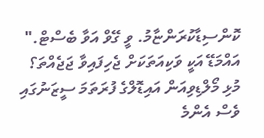ކޮންސިޑާކުރަންޏާމު. ވީ ގޭވް އަވާ ބެސްޓް."
އައްމަޑޭ އަކީ ވަކިއަތަކަށް ޖެހިފައިވާ ޖަޖެއްތަ؟
މުޅި މޯލްޑިވިއަން އައިޑޮލްގެ ފުރަތަމަ ސީޒަނުގައި ވެސް އެންމެ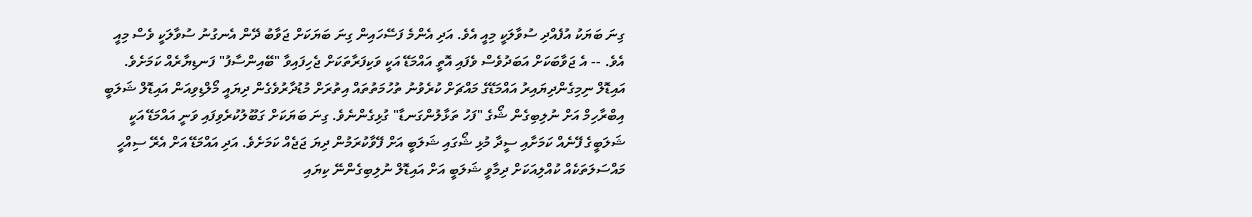ގިނަ ބަޔަކު އުފެއްދި ސުވާލަކީ މިއީ އެވެ. އަދި އެންމެ ފަސޭހައިން ގިނަ ބަޔަކަށް ޖަވާބު ދޭން އެނގުނު ސުވާލަކީ ވެސް މިއީ އެވެ. -- އެ ޖަވާބަކަށް އަބަދުވެސް ވެފައި އޮތީ އައްމަޑޭ އަކީ ވަކިފަރާތަކަށް ޖެހިފައިވާ "ބޭއިންސާފު" ފަނޑިޔާރެއް ކަމަށެވެ.
އައިޑޮލް ނިމިގެންދިޔައިރު އައްމަޑޭގެ މައްޗަށް ކުރެވުނު ތުހުމަތުތައް އިތުރަށް މުޑުދާރުވެގެން ދިޔައީ މޯލްޑިވިއަން އައިޑޮލް ޝަލަބީ އިބްރާހިމް އަށް ނުލިބިގެން ޝޯގެ "ފަހު ތަޅާލުންގަނޑާ" ގުޅިގެންނެވެ. ގިނަ ބަޔަކަށް ގަބޫލުކުރެވިފައި ވަނީ އައްމަޑޭ އަކީ ޝަލަބީގެ ފޭނެއް ކަމަށާއި ސީދާ މުޅި ޝޯގައި ޝަލަބީ އަށް ފޭވާކުރަމުން ދިޔަ ޖަޖެއް ކަމަށެވެ. އަދި އައްމަޑޭ އަށް އެރޭ ސިއްހީ މައްސަލަތަކެއް ކުއްލިއަކަށް ދިމާވީ ޝަލަބީ އަށް އައިޑޮލް ނުލިބިގެންނޭ ކިޔައި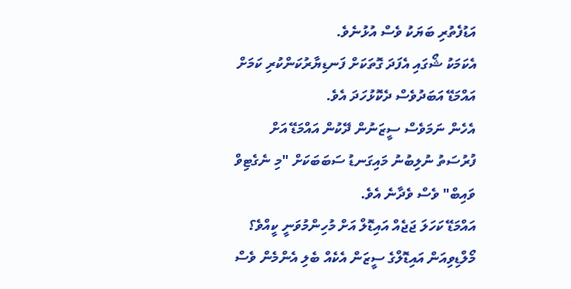އަޑުފެތުރި ބަޔަކު ވެސް އުޅުނެވެ.
އެކަމަކު ޝޯގައި އެފަދަ ގޮތަކަށް ފަނޑިޔާރުކަންކުރި ކަމަށް އައްމަޑޭ އަބަދުވެސް ދެކޮޅުހަދަ އެވެ.
އެހެން ނަމަވެސް ސީޒަނުން ދޭކުން އައްމަޑޭ އަށް ފުރުސަތު ނުލިބުނު މައިގަނޑު ސަބަބަކަށް "މި ނެގެޓިވް ވައިބް" ވެސް ވެދާނެ އެވެ.
އައްމަޑޭ ކަހަލަ ޖަޖެއް އައިޑޮލް އަށް މުހިންމުވަނީ ކީއްވެ؟
މޯލްޑިވިއަން އައިޑޮލްގެ ސީޒަން އެކެއް ބެލި އެންމެން ވެސް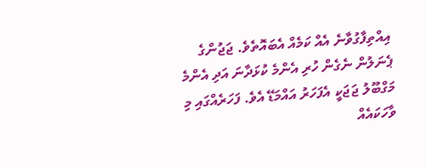އިއްތިފާގުވާނެ އެއް ކަމެއް އެބައޮތެވެ. ޖަޖުންގެ ޕެނަލުން ނެގެން ހުރި އެންމެ ކުޅަދާނަ އަދި އެންމެ މަގްބޫލު ޖަޖަކީ އެފަހަރު އައްމަޑޭ އެވެ. ފަހަރެއްގައި މި ވާހަކައެއް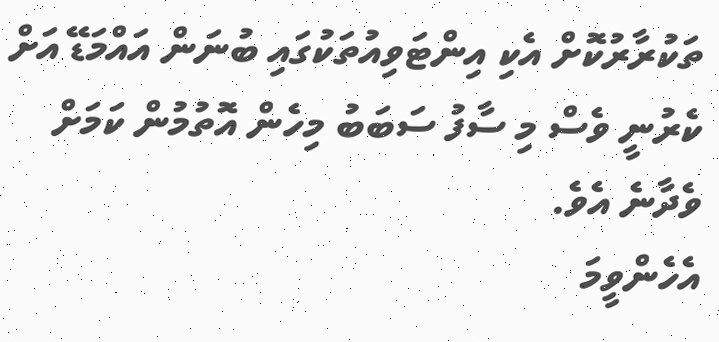ތަކުރާރުކޮށް އެކި އިންޓަވިއުތަކުގައި ބުނަން އައްމަޑޭ އަށް ކެރުނީ ވެސް މި ސާފު ސަބަބު މިހެން އޮތުމުން ކަމަށް ވެދާނެ އެވެ.
އެހެންވީމަ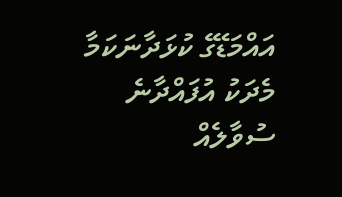އައްމަޑޭގެ ކުޅަދާނަކަމާ މެދަކު އުފައްދާނެ ސުވާލެއް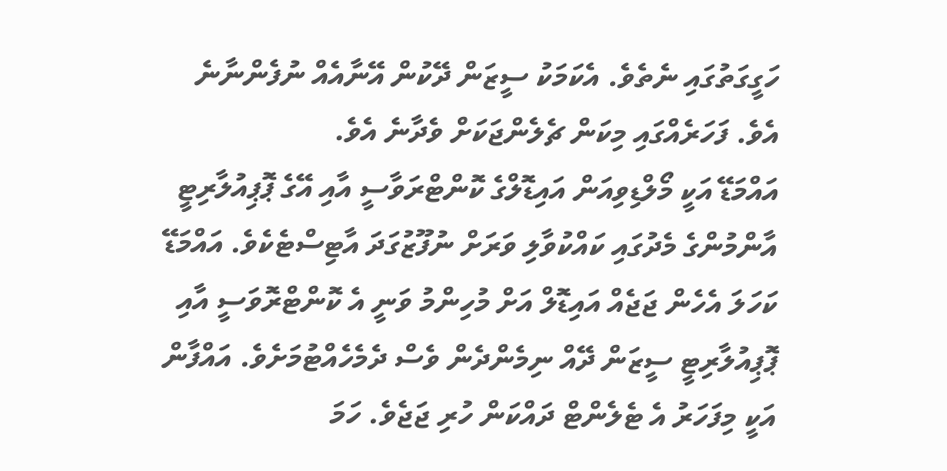ހަގީގަތުގައި ނެތެވެ. އެކަމަކު ސީޒަން ދޭކުން އޭނާއެއް ނުފެންނާނެ އެވެ. ފަހަރެއްގައި މިކަން ޗެލެންޖަކަށް ވެދާނެ އެވެ.
އައްމަޑޭ އަކީ މޯލްޑިވިއަން އައިޑޮލްގެ ކޮންޓްރަވާސީ އާއި އޭގެ ޕޮޕިއުލާރިޓީ އާންމުންގެ މެދުގައި ކައްކުވާލި ވަރަށް ނުފޫޒުގަދަ އާޓިސްޓެކެވެ. އައްމަޑޭ ކަހަލަ އެހެން ޖަޖެއް އައިޑޮލް އަށް މުހިންމު ވަނީ އެ ކޮންޓްރޮވަސީ އާއި ޕޮޕިއުލާރިޓީ ސީޒަން ދޭއް ނިމެންދެން ވެސް ދެމެހެއްޓުމަށެވެ. އައްފާން އަކީ މިފަހަރު އެ ޓެލެންޓް ދައްކަން ހުރި ޖަޖެވެ. ހަމަ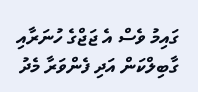ގައިމު ވެސް އެ ޖަޖްގެ ހުނަރާއި ގާބިލްކަން އަދި ފެންވަރާ މެދު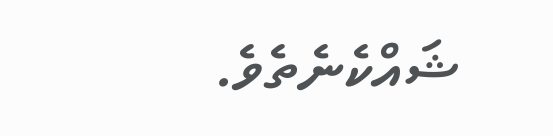ޝައްކެނެތެވެ.